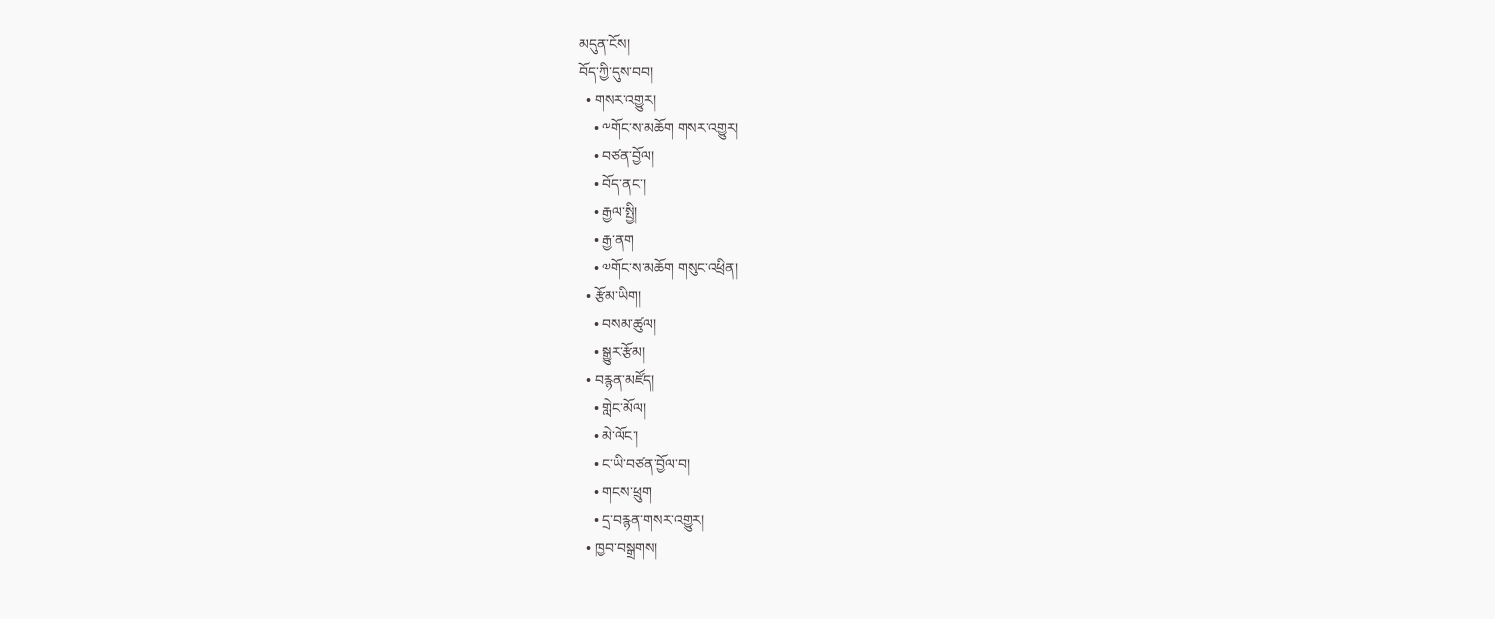མདུན་ངོས།
བོད་ཀྱི་དུས་བབ།
  • གསར་འགྱུར།
    • ༸གོང་ས་མཆོག གསར་འགྱུར།
    • བཙན་བྱོལ།
    • བོད་ནང་།
    • རྒྱལ་སྤྱི།
    • རྒྱ་ནག
    • ༧གོང་ས་མཆོག གསུང་འཕྲིན།
  • རྩོམ་ཡིག།
    • བསམ་ཚུལ།
    • སྒྱུར་རྩོམ།
  • བརྙན་མཛོད།
    • གླེང་མོལ།
    • མེ་ལོང་།
    • ང་ཡི་བཙན་བྱོལ་བ།
    • གངས་ཕྲུག
    • དྲ་བརྙན་གསར་འགྱུར།
  • ཁྱབ་བསྒྲགས།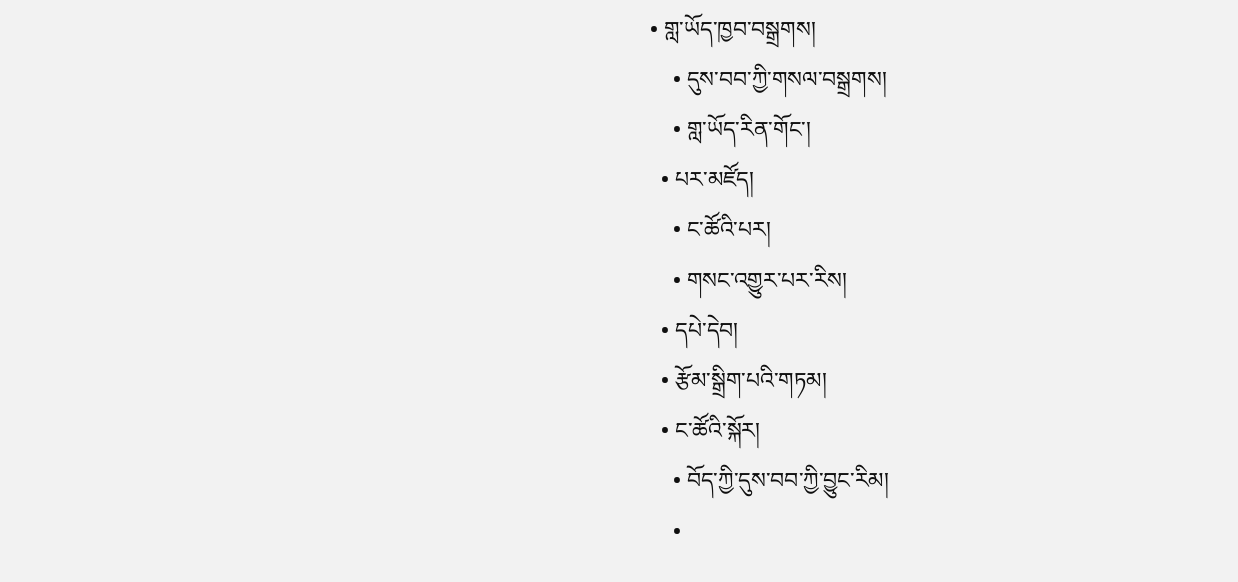• གླ་ཡོད་ཁྱབ་བསྒྲགས།
    • དུས་བབ་ཀྱི་གསལ་བསྒྲགས།
    • གླ་ཡོད་རིན་གོང་།
  • པར་མཛོད།
    • ང་ཚོའི་པར།
    • གསང་འགྱུར་པར་རིས།
  • དཔེ་དེབ།
  • རྩོམ་སྒྲིག་པའི་གཏམ།
  • ང་ཚོའི་སྐོར།
    • བོད་ཀྱི་དུས་བབ་ཀྱི་བྱུང་རིམ།
    •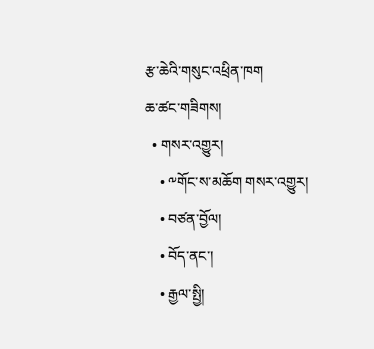རྩ་ཆེའི་གསུང་འཕྲིན་ཁག
ཆ་ཚང་གཟིགས།
  • གསར་འགྱུར།
    • ༸གོང་ས་མཆོག གསར་འགྱུར།
    • བཙན་བྱོལ།
    • བོད་ནང་།
    • རྒྱལ་སྤྱི།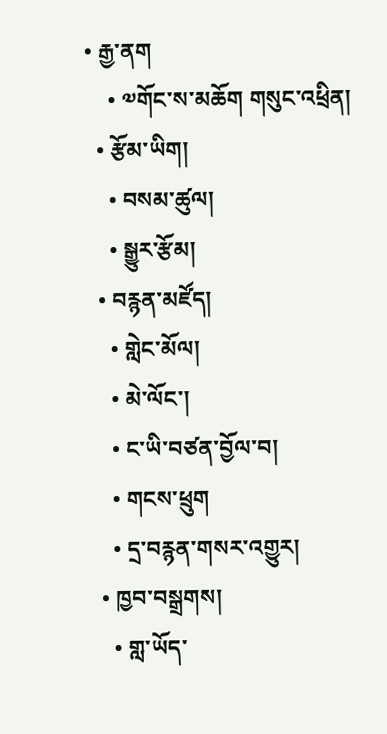• རྒྱ་ནག
    • ༧གོང་ས་མཆོག གསུང་འཕྲིན།
  • རྩོམ་ཡིག།
    • བསམ་ཚུལ།
    • སྒྱུར་རྩོམ།
  • བརྙན་མཛོད།
    • གླེང་མོལ།
    • མེ་ལོང་།
    • ང་ཡི་བཙན་བྱོལ་བ།
    • གངས་ཕྲུག
    • དྲ་བརྙན་གསར་འགྱུར།
  • ཁྱབ་བསྒྲགས།
    • གླ་ཡོད་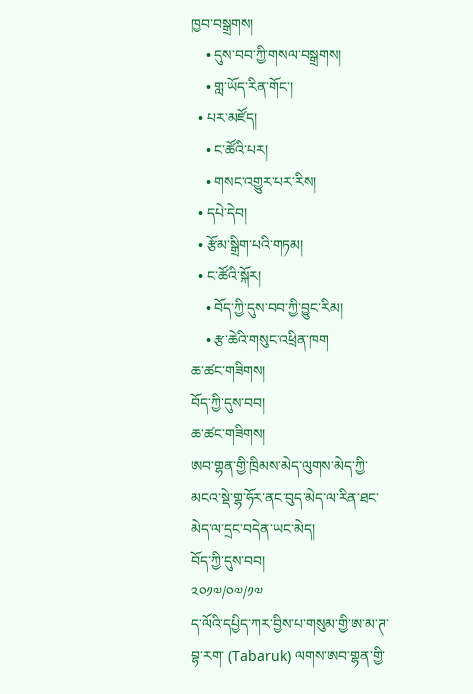ཁྱབ་བསྒྲགས།
    • དུས་བབ་ཀྱི་གསལ་བསྒྲགས།
    • གླ་ཡོད་རིན་གོང་།
  • པར་མཛོད།
    • ང་ཚོའི་པར།
    • གསང་འགྱུར་པར་རིས།
  • དཔེ་དེབ།
  • རྩོམ་སྒྲིག་པའི་གཏམ།
  • ང་ཚོའི་སྐོར།
    • བོད་ཀྱི་དུས་བབ་ཀྱི་བྱུང་རིམ།
    • རྩ་ཆེའི་གསུང་འཕྲིན་ཁག
ཆ་ཚང་གཟིགས།
བོད་ཀྱི་དུས་བབ།
ཆ་ཚང་གཟིགས།
ཨབ་གྷན་གྱི་ཁྲིམས་མེད་ལུགས་མེད་ཀྱི་མངའ་སྡེ་གྷ་ཧོར་ནང་བུད་མེད་ལ་རིན་ཐང་མེད་ལ་དྲང་བདེན་ཡང་མེད།
བོད་ཀྱི་དུས་བབ།
༢༠༡༧/༠༧/༡༧
ད་ལོའི་དཔྱིད་ཀར་བྱིས་པ་གསུམ་གྱི་ཨ་མ་ཊ་བྷ་རག་ (Tabaruk) ལགས་ཨབ་གྷན་གྱི་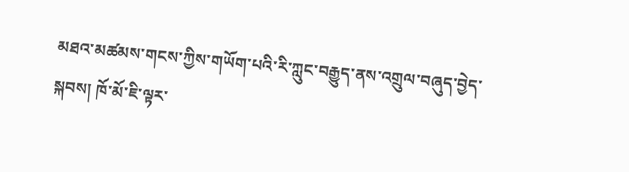མཐའ་མཚམས་གངས་ཀྱིས་གཡོག་པའི་རི་ཀླུང་བརྒྱུད་ནས་འགྲུལ་བཞུད་བྱེད་སྐབས། ཁོ་མོ་ཇི་ལྟར་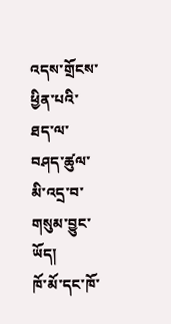འདས་གྲོངས་ཕྱིན་པའི་ཐད་ལ་བཤད་ཚུལ་མི་འདྲ་བ་གསུམ་བྱུང་ཡོད།
ཁོ་མོ་དང་ཁོ་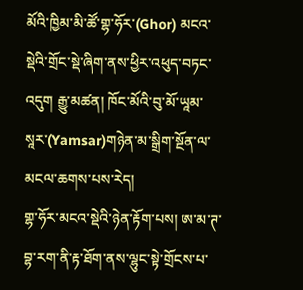མོའི་ཁྱིམ་མི་ཚོ་གྷ་ཧོར་(Ghor) མངའ་སྡེའི་གྲོང་སྡེ་ཞིག་ནས་ཕྱིར་འཕུད་བཏང་འདུག རྒྱུ་མཚན། ཁོང་མོའི་བུ་མོ་ཡཱམ་སཱར་(Yamsar)གཉེན་མ་སྒྲིག་སྔོན་ལ་མངལ་ཆགས་པས་རེད།
གྷ་ཧོར་མངའ་སྡེའི་ཉེན་རྟོག་པས། ཨ་མ་ཊ་བྷ་རག་ནི་རྟ་ཐོག་ནས་ལྷུང་སྟེ་གྲོངས་པ་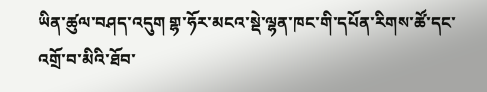ཡིན་ཚུལ་བཤད་འདུག གྷ་ཧོར་མངའ་སྡེ་ལྷན་ཁང་གི་དཔོན་རིགས་ཚོ་དང་འགྲོ་བ་མིའི་ཐོབ་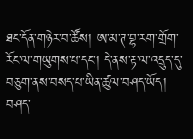ཐང་དོན་གཉེར་བ་ཚོས། ཨ་མ་ཊ་བྷ་རག་གྲོག་རོང་ལ་གཡུགས་པ་དང་། དེ་ནས་རྟ་ལ་འདྲུད་དུ་བཅུག་ནས་བསད་པ་ཡིན་ཚུལ་བཤད་ཡོད།
བཤད་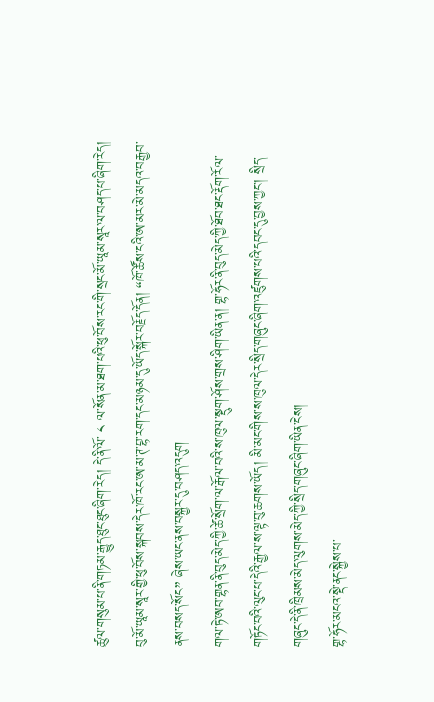ཚུལ་གསུམ་པ་ནི་གཏམ་རྒྱུད་ཐུང་ཐུང་ཞིག་རེད། དེ་ནི་ལོ་ ༨ ལ་སོན་མ་ཐག་པའི་ཕུ་བོས་རང་གི་སྲང་མོ་ཡཱམ་སཱར་ལ་བཤད་པ་ཞིག་རེད། བུ་མོ་ཡཱམ་སཱར་གྱི་ཕུ་བོས་སྐབས་དེར་ཁོ་རང་ཨ་མ་ཊ་བྷ་རག་དང་མཉམ་དུ་ཡོད་སྐོར་བརྗོད་དོན། “ཁོ་ཚོས་ངའི་ཨ་མར་མེ་མདའ་བརྒྱབ་ནས་བསད་སོང” ཞེས་ཡང་ནས་བསྐྱར་དུ་བཤད་འདུག
གལ་ཏེ་ཨབ་གྷན་ནི་བུད་མེད་ཀྱི་ཚེ་སྲོག་ལ་རྒོལ་བའི་ས་ཁུལ་སྡུག་ཤོས་གྲས་ཤིག་ཡིན་ན། གྷ་ཧོར་ནི་བུད་མེད་ཀྱི་ཐོབ་ཐང་རྡོག་རོལ་གཏོང་བའི་ལུང་པ་དེའི་རྒྱལ་ས་ལྟ་བུ་ཆགས་ཡོད། མི་མང་གིས་ས་ཁུལ་དེར་སྲིད་གཞུང་ཞིག་འཛུགས་པའི་དབང་དུ་བྱས་ཀྱང་། སྲིད་གཞུང་དེ་ནི་ཁྲིམས་མེད་ལུགས་མེད་ཀྱི་སྲིད་གཞུང་ཞིག་ཡིན་ངེས།
གྷ་ཧོར་མངའ་སྡེ་ནང་སྐྱེས་པ་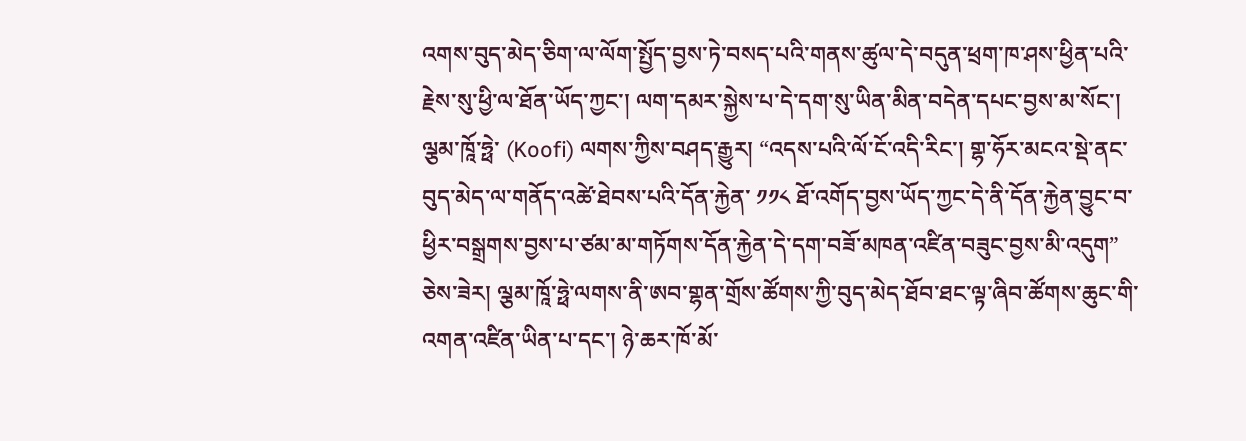འགས་བུད་མེད་ཅིག་ལ་ལོག་སྤྱོད་བྱས་ཏེ་བསད་པའི་གནས་ཚུལ་དེ་བདུན་ཕྲག་ཁ་ཤས་ཕྱིན་པའི་རྗེས་སུ་ཕྱི་ལ་ཐོན་ཡོད་ཀྱང་། ལག་དམར་སྐྱེས་པ་དེ་དག་སུ་ཡིན་མིན་བདེན་དཔང་བྱས་མ་སོང་། ལྕམ་ཁཱོ་ཧྥེ་ (Koofi) ལགས་ཀྱིས་བཤད་རྒྱུར། “འདས་པའི་ལོ་ངོ་འདི་རིང་། གྷ་ཧོར་མངའ་སྡེ་ནང་བུད་མེད་ལ་གནོད་འཚེ་ཐེབས་པའི་དོན་རྐྱེན་ ༡༡༨ ཐོ་འགོད་བྱས་ཡོད་ཀྱང་དེ་ནི་དོན་རྐྱེན་བྱུང་བ་ཕྱིར་བསྒྲགས་བྱས་པ་ཙམ་མ་གཏོགས་དོན་རྐྱེན་དེ་དག་བཟོ་མཁན་འཛིན་བཟུང་བྱས་མི་འདུག” ཅེས་ཟེར། ལྕམ་ཁཱོ་ཧྥེ་ལགས་ནི་ཨབ་གྷན་གྲོས་ཚོགས་ཀྱི་བུད་མེད་ཐོབ་ཐང་ལྟ་ཞིབ་ཚོགས་ཆུང་གི་འགན་འཛིན་ཡིན་པ་དང་། ཉེ་ཆར་ཁོ་མོ་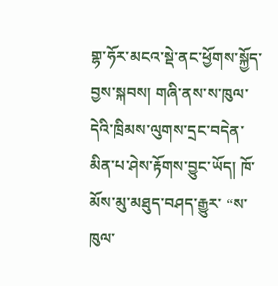གྷ་ཧོར་མངའ་སྡེ་ནང་ཕྱོགས་སྐྱོད་བྱས་སྐབས། གཞི་ནས་ས་ཁུལ་དེའི་ཁྲིམས་ལུགས་དྲང་བདེན་མིན་པ་ཤེས་རྟོགས་བྱུང་ཡོད། ཁོ་མོས་མུ་མཐུད་བཤད་རྒྱུར་ “ས་ཁུལ་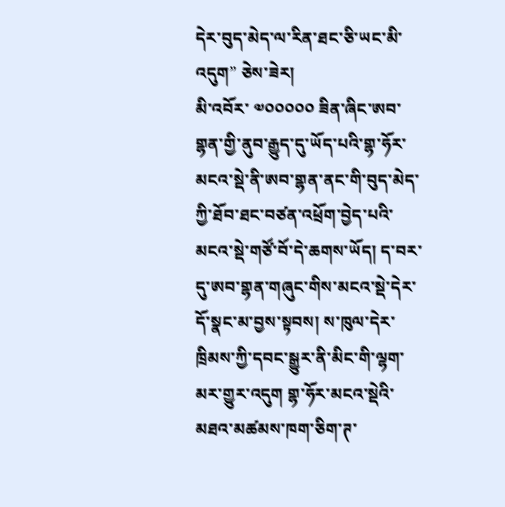དེར་བུད་མེད་ལ་རིན་ཐང་ཅི་ཡང་མི་འདུག” ཅེས་ཟེར།
མི་འབོར་ ༧༠༠༠༠༠ ཟིན་ཞིང་ཨབ་གྷན་གྱི་ནུབ་རྒྱུད་དུ་ཡོད་པའི་གྷ་ཧོར་མངའ་སྡེ་ནི་ཨབ་གྷན་ནང་གི་བུད་མེད་ཀྱི་ཐོབ་ཐང་བཙན་འཕྲོག་བྱེད་པའི་མངའ་སྡེ་གཙོ་བོ་དེ་ཆགས་ཡོད། ད་བར་དུ་ཨབ་གྷན་གཞུང་གིས་མངའ་སྡེ་དེར་དོ་སྣང་མ་བྱས་སྟབས། ས་ཁུལ་དེར་ཁྲིམས་ཀྱི་དབང་སྒྱུར་ནི་མིང་གི་ལྷག་མར་གྱུར་འདུག གྷ་ཧོར་མངའ་སྡེའི་མཐའ་མཚམས་ཁག་ཅིག་ཊ་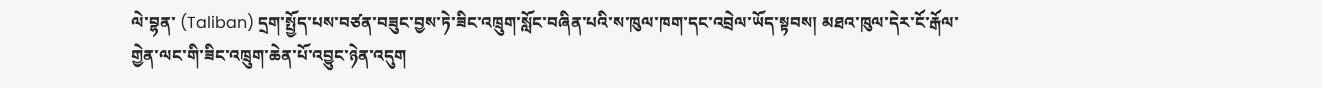ལེ་བྷན་ (Taliban) དྲག་སྤྱོད་པས་བཙན་བཟུང་བྱས་ཏེ་ཟིང་འཁྲུག་སློང་བཞིན་པའི་ས་ཁུལ་ཁག་དང་འབྲེལ་ཡོད་སྟབས། མཐའ་ཁུལ་དེར་ངོ་རྒོལ་གྱེན་ལང་གི་ཟིང་འཁྲུག་ཆེན་པོ་འབྱུང་ཉེན་འདུག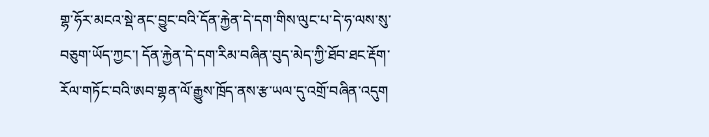གྷ་ཧོར་མངའ་སྡེ་ནང་བྱུང་བའི་དོན་རྐྱེན་དེ་དག་གིས་ལུང་པ་དེ་ཧ་ལས་སུ་བཅུག་ཡོད་ཀྱང་། དོན་རྐྱེན་དེ་དག་རིམ་བཞིན་བུད་མེད་ཀྱི་ཐོབ་ཐང་རྡོག་རོལ་གཏོང་བའི་ཨབ་གྷན་ལོ་རྒྱུས་ཁྲོད་ནས་རྩ་ཡལ་དུ་འགྲོ་བཞིན་འདུག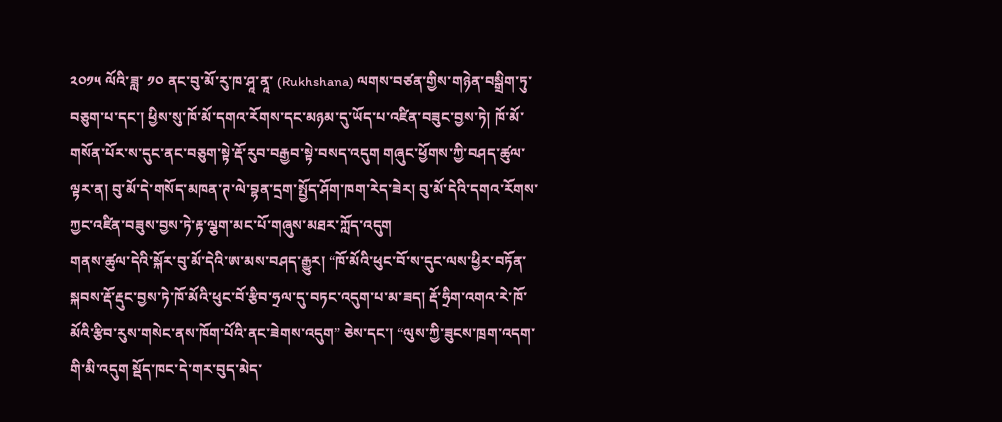༢༠༡༥ ལོའི་ཟླ་ ༡༠ ནང་བུ་མོ་རུ་ཁ་ཤཱ་ནཱ་ (Rukhshana) ལགས་བཙན་གྱིས་གཉེན་བསྒྲིག་ཏུ་བཅུག་པ་དང་། ཕྱིས་སུ་ཁོ་མོ་དགའ་རོགས་དང་མཉམ་དུ་ཡོད་པ་འཛིན་བཟུང་བྱས་ཏེ། ཁོ་མོ་གསོན་པོར་ས་དུང་ནང་བཅུག་སྟེ་རྡོ་རུབ་བརྒྱབ་སྟེ་བསད་འདུག གཞུང་ཕྱོགས་ཀྱི་བཤད་ཚུལ་ལྟར་ན། བུ་མོ་དེ་གསོད་མཁན་ཊ་ལེ་བྷན་དྲག་སྤྱོད་ཤོག་ཁག་རེད་ཟེར། བུ་མོ་དེའི་དགའ་རོགས་ཀྱང་འཛིན་བཟུས་བྱས་ཏེ་རྟ་ལྕག་མང་པོ་གཞུས་མཐར་ཀློད་འདུག
གནས་ཚུལ་དེའི་སྐོར་བུ་མོ་དེའི་ཨ་མས་བཤད་རྒྱུར། “ཁོ་མོའི་ཕུང་བོ་ས་དུང་ལས་ཕྱིར་བཏོན་སྐབས་རྡོ་རྡུང་བྱས་ཏེ་ཁོ་མོའི་ཕུང་བོ་རྩིབ་ཧྲལ་དུ་བཏང་འདུག་པ་མ་ཟད། རྡོ་ཧྲིག་འགའ་རེ་ཁོ་མོའི་རྩིབ་རུས་གསེང་ནས་ཁོག་པོའི་ནང་ཟེགས་འདུག” ཅེས་དང་། “ལུས་ཀྱི་ཟུངས་ཁྲག་འདག་གི་མི་འདུག སྡོད་ཁང་དེ་གར་བུད་མེད་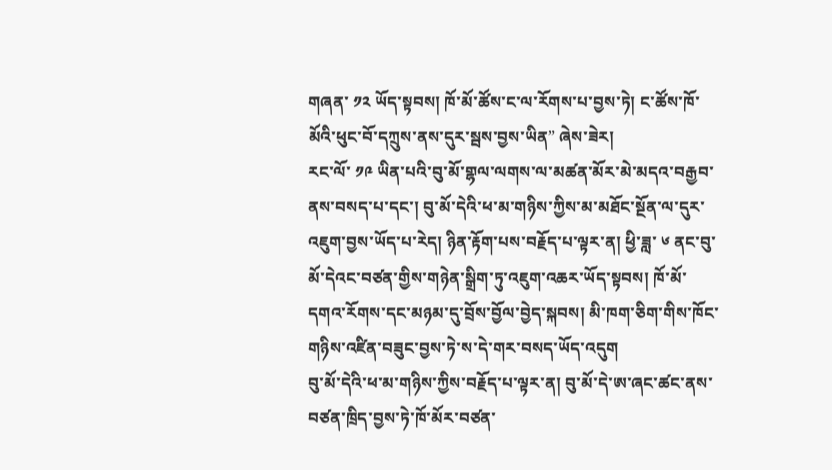གཞན་ ༡༢ ཡོད་སྟབས། ཁོ་མོ་ཚོས་ང་ལ་རོགས་པ་བྱས་ཏེ། ང་ཚོས་ཁོ་མོའི་ཕུང་བོ་དཀྲུས་ནས་དུར་སྦས་བྱས་ཡིན” ཞེས་ཟེར།
རང་ལོ་ ༡༩ ཡིན་པའི་བུ་མོ་གྷལ་ལགས་ལ་མཚན་མོར་མེ་མདའ་བརྒྱབ་ནས་བསད་པ་དང་། བུ་མོ་དེའི་ཕ་མ་གཉིས་ཀྱིས་མ་མཐོང་སྔོན་ལ་དུར་འཇུག་བྱས་ཡོད་པ་རེད། ཉིན་རྟོག་པས་བརྗོད་པ་ལྟར་ན། ཕྱི་ཟླ་ ༦ ནང་བུ་མོ་དེའང་བཙན་གྱིས་གཉེན་སྒྲིག་ཏུ་འཇུག་འཆར་ཡོད་སྟབས། ཁོ་མོ་དགའ་རོགས་དང་མཉམ་དུ་བྲོས་བྱོལ་བྱེད་སྐབས། མི་ཁག་ཅིག་གིས་ཁོང་གཉིས་འཛིན་བཟུང་བྱས་ཏེ་ས་དེ་གར་བསད་ཡོད་འདུག
བུ་མོ་དེའི་ཕ་མ་གཉིས་ཀྱིས་བརྗོད་པ་ལྟར་ན། བུ་མོ་དེ་ཨ་ཞང་ཚང་ནས་བཙན་ཁྲིད་བྱས་ཏེ་ཁོ་མོར་བཙན་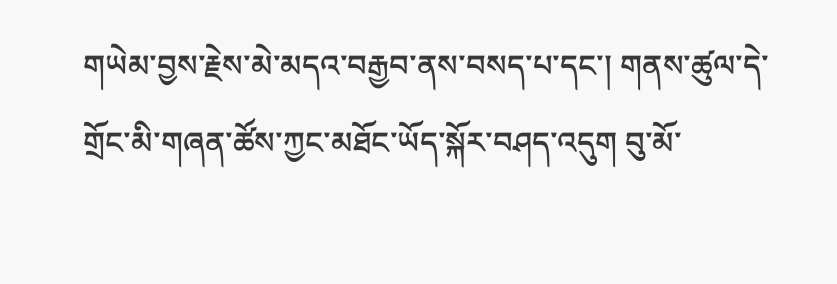གཡེམ་བྱས་རྗེས་མེ་མདའ་བརྒྱབ་ནས་བསད་པ་དང་། གནས་ཚུལ་དེ་གྲོང་མི་གཞན་ཚོས་ཀྱང་མཐོང་ཡོད་སྐོར་བཤད་འདུག བུ་མོ་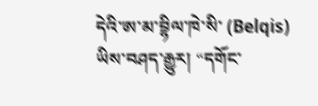དེའི་ཨ་མ་བྷིལ་ཁེ་སི་ (Belqis) ཡིས་བཤད་རྒྱུར། “དགོང་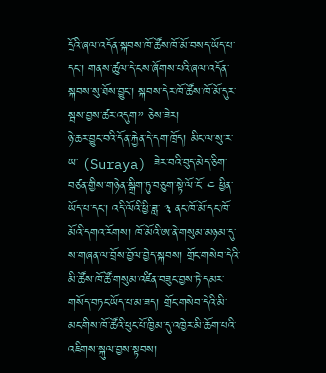དྲོའི་ཞལ་འདོན་སྐབས་ཁོ་ཚོས་ཁོ་མོ་བསད་ཡོད་པ་དང་། གནས་ཚུལ་དེ་ངས་ཞོགས་པའི་ཞལ་འདོན་སྐབས་སུ་ཐོས་བྱུང་། སྐབས་དེར་ཁོ་ཚོས་ཁོ་མོ་དུར་སྦས་བྱས་ཚར་འདུག” ཅེས་ཟེར།
ཉེ་ཆར་བྱུང་བའི་དོན་རྐྱེན་དེ་དག་ཁྲོད། མིང་ལ་སུ་ར་ཡ་ (Suraya) ཟེར་བའི་བུད་མེད་ཅིག་བཙན་གྱིས་གཉེན་སྒྲིག་ཏུ་བཅུག་སྟེ་ལོ་ངོ་ ༤ ཕྱིན་ཡོད་པ་དང་། འདི་ལོའི་ཕྱི་ཟླ་ ༣ ནང་ཁོ་མོ་དང་ཁོ་མོའི་དགའ་རོགས། ཁོ་མོའི་ཨ་ནེ་གསུམ་མཉམ་དུ་ས་གཞན་ལ་བྲོས་བྱོལ་བྱེད་སྐབས། གྲོང་གསེབ་དེའི་མི་ཚོས་ཁོ་ཚོ་གསུམ་འཛིན་བཟུང་བྱས་ཏེ་དམར་གསོད་བཏང་ཡོད་པ་མ་ཟད། གྲོང་གསེབ་དེའི་མི་མང་གིས་ཁོ་ཚོའི་ཕུང་པོ་ཁྱིམ་དུ་འཁྱེར་མི་ཆོག་པའི་འཇིགས་སྐུལ་བྱས་སྟབས།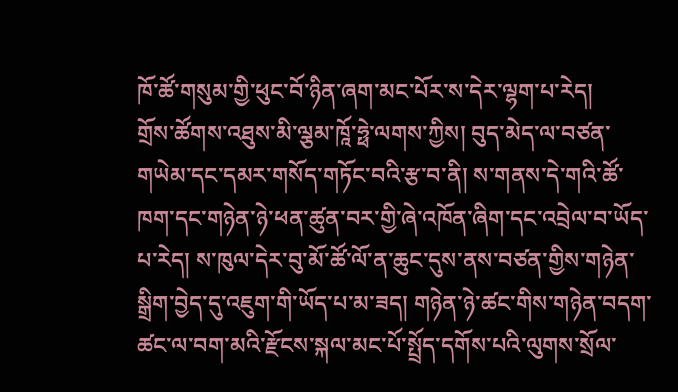ཁོ་ཚོ་གསུམ་གྱི་ཕུང་བོ་ཉིན་ཞག་མང་པོར་ས་དེར་ལྷག་པ་རེད།
གྲོས་ཚོགས་འཐུས་མི་ལྕམ་ཁཱོ་ཧྥེ་ལགས་ཀྱིས། བུད་མེད་ལ་བཙན་གཡེམ་དང་དམར་གསོད་གཏོང་བའི་རྩ་བ་ནི། ས་གནས་དེ་གའི་ཚོ་ཁག་དང་གཉེན་ཉེ་ཕན་ཚུན་བར་གྱི་ཞེ་འཁོན་ཞིག་དང་འབྲེལ་བ་ཡོད་པ་རེད། ས་ཁུལ་དེར་བུ་མོ་ཚོ་ལོ་ན་ཆུང་དུས་ནས་བཙན་གྱིས་གཉེན་སྒྲིག་བྱེད་དུ་འཇུག་གི་ཡོད་པ་མ་ཟད། གཉེན་ཉེ་ཚང་གིས་གཉེན་བདག་ཚང་ལ་བག་མའི་རྫོངས་སྐལ་མང་པོ་སྤྲོད་དགོས་པའི་ལུགས་སྲོལ་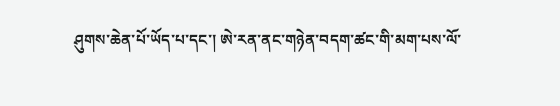ཤུགས་ཆེན་པོ་ཡོད་པ་དང་། ཨེ་རན་ནང་གཉེན་བདག་ཚང་གི་མག་པས་ལོ་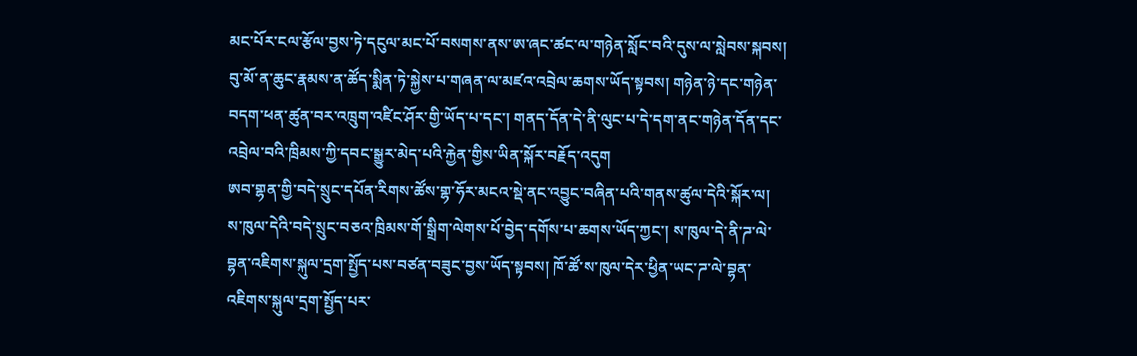མང་པོར་ངལ་རྩོལ་བྱས་ཏེ་དངུལ་མང་པོ་བསགས་ནས་ཨ་ཞང་ཚང་ལ་གཉེན་སློང་བའི་དུས་ལ་སླེབས་སྐབས། བུ་མོ་ན་ཆུང་རྣམས་ན་ཚོད་སྨིན་ཏེ་སྐྱེས་པ་གཞན་ལ་མཛའ་འབྲེལ་ཆགས་ཡོད་སྟབས། གཉེན་ཉེ་དང་གཉེན་བདག་ཕན་ཚུན་བར་འཁྲུག་འཛིང་ཤོར་གྱི་ཡོད་པ་དང་། གནད་དོན་དེ་ནི་ལུང་པ་དེ་དག་ནང་གཉེན་དོན་དང་འབྲེལ་བའི་ཁྲིམས་ཀྱི་དབང་སྒྱུར་མེད་པའི་རྐྱེན་གྱིས་ཡིན་སྐོར་བརྗོད་འདུག
ཨབ་གྷན་གྱི་བདེ་སྲུང་དཔོན་རིགས་ཚོས་གྷ་ཧོར་མངའ་སྡེ་ནང་འབྱུང་བཞིན་པའི་གནས་ཚུལ་དེའི་སྐོར་ལ། ས་ཁུལ་དེའི་བདེ་སྲུང་བཅའ་ཁྲིམས་གོ་སྒྲིག་ལེགས་པོ་བྱེད་དགོས་པ་ཆགས་ཡོད་ཀྱང་། ས་ཁུལ་དེ་ནི་ཌ་ལེ་བྷན་འཇིགས་སྐུལ་དྲག་སྤྱོད་པས་བཙན་བཟུང་བྱས་ཡོད་སྟབས། ཁོ་ཚོ་ས་ཁུལ་དེར་ཕྱིན་ཡང་ཌ་ལེ་བྷན་འཇིགས་སྐུལ་དྲག་སྤྱོད་པར་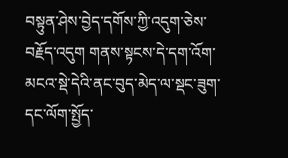བསྟུན་ཤེས་བྱེད་དགོས་ཀྱི་འདུག་ཅེས་བརྗོད་འདུག གནས་སྟངས་དེ་དག་འོག་མངའ་སྡེ་དེའི་ནང་བུད་མེད་ལ་སྡང་ཟུག་དང་ལོག་སྤྱོད་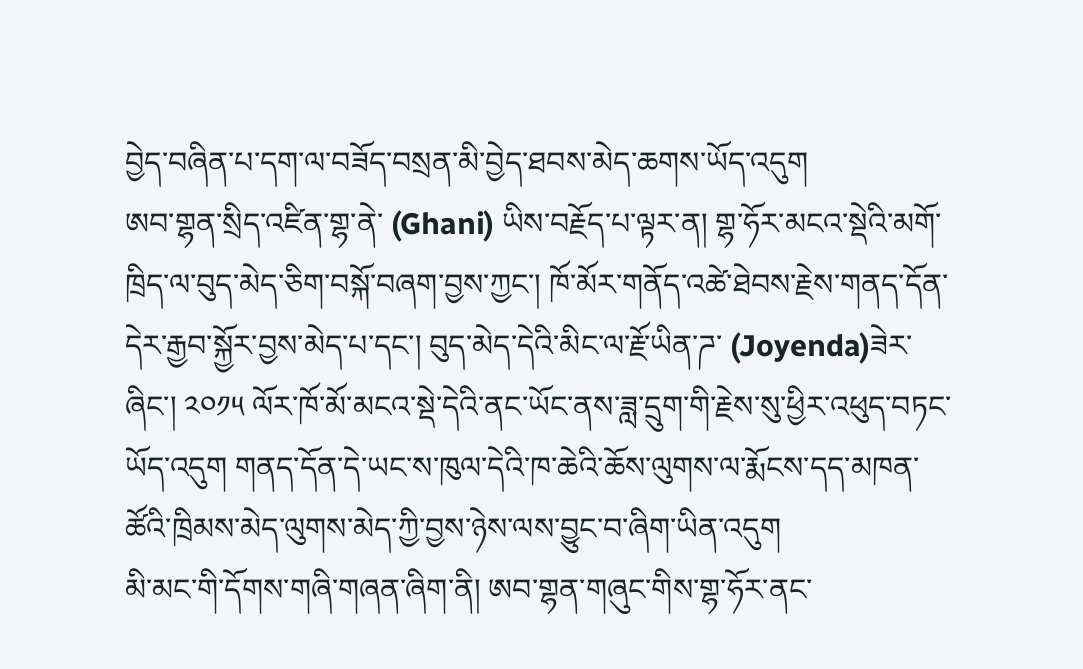བྱེད་བཞིན་པ་དག་ལ་བཟོད་བསྲན་མི་བྱེད་ཐབས་མེད་ཆགས་ཡོད་འདུག
ཨབ་གྷན་སྲིད་འཛིན་གྷ་ནེ་ (Ghani) ཡིས་བརྗོད་པ་ལྟར་ན། གྷ་ཧོར་མངའ་སྡེའི་མགོ་ཁྲིད་ལ་བུད་མེད་ཅིག་བསྐོ་བཞག་བྱས་ཀྱང་། ཁོ་མོར་གནོད་འཚེ་ཐེབས་རྗེས་གནད་དོན་དེར་རྒྱབ་སྐྱོར་བྱས་མེད་པ་དང་། བུད་མེད་དེའི་མིང་ལ་རྗོ་ཡིན་ཌ་ (Joyenda)ཟེར་ཞིང་། ༢༠༡༥ ལོར་ཁོ་མོ་མངའ་སྡེ་དེའི་ནང་ཡོང་ནས་ཟླ་དྲུག་གི་རྗེས་སུ་ཕྱིར་འཕུད་བཏང་ཡོད་འདུག གནད་དོན་དེ་ཡང་ས་ཁུལ་དེའི་ཁ་ཆེའི་ཆོས་ལུགས་ལ་རྨོངས་དད་མཁན་ཚོའི་ཁྲིམས་མེད་ལུགས་མེད་ཀྱི་བྱས་ཉེས་ལས་བྱུང་བ་ཞིག་ཡིན་འདུག
མི་མང་གི་དོགས་གཞི་གཞན་ཞིག་ནི། ཨབ་གྷན་གཞུང་གིས་གྷ་ཧོར་ནང་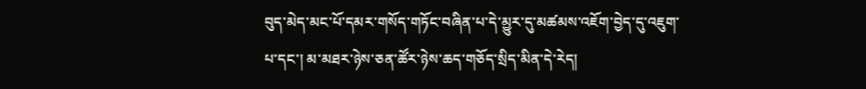བུད་མེད་མང་པོ་དམར་གསོད་གཏོང་བཞིན་པ་དེ་མྱུར་དུ་མཚམས་འཇོག་བྱེད་དུ་འཇུག་པ་དང་། མ་མཐར་ཉེས་ཅན་ཚོར་ཉེས་ཆད་གཅོད་སྲིད་མིན་དེ་རེད།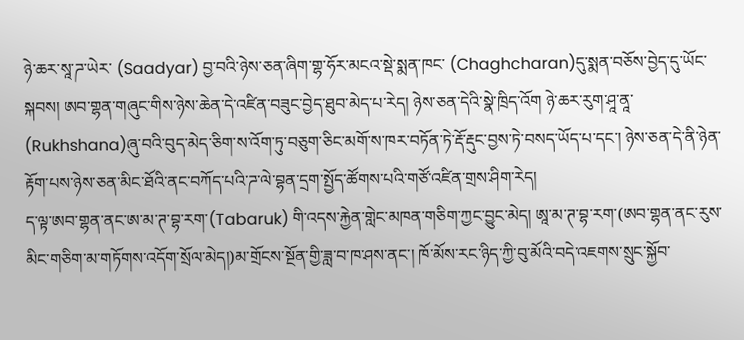ཉེ་ཆར་སཱ་ཌ་ཡེར་ (Saadyar) བྱ་བའི་ཉེས་ཅན་ཞིག་གྷ་ཧོར་མངའ་སྡེ་སྨན་ཁང་ (Chaghcharan)དུ་སྨན་བཅོས་བྱེད་དུ་ཡོང་སྐབས། ཨབ་གྷན་གཞུང་གིས་ཉེས་ཆེན་དེ་འཛིན་བཟུང་བྱེད་ཐུབ་མེད་པ་རེད། ཉེས་ཅན་དེའི་སྣེ་ཁྲིད་འོག ཉེ་ཆར་རུག་ཤཱ་ནཱ་ (Rukhshana)ཞུ་བའི་བུད་མེད་ཅིག་ས་འོག་ཏུ་བཅུག་ཅིང་མགོ་ས་ཁར་བཏོན་ཏེ་རྡོ་རྡུང་བྱས་ཏེ་བསད་ཡོད་པ་དང་། ཉེས་ཅན་དེ་ནི་ཉེན་རྟོག་པས་ཉེས་ཅན་མིང་ཐོའི་ནང་བཀོད་པའི་ཌ་ལེ་བྷན་དྲག་སྤྱོད་ཚོགས་པའི་གཙོ་འཛིན་གྲས་ཤིག་རེད།
ད་ལྟ་ཨབ་གྷན་ནང་ཨ་མ་ཊ་བྷ་རག་(Tabaruk) གི་འདས་རྐྱེན་གླེང་མཁན་གཅིག་ཀྱང་བྱུང་མེད། ཨཱ་མ་ཊ་བྷ་རག་(ཨབ་གྷན་ནང་རུས་མིང་གཅིག་མ་གཏོགས་འདོག་སྲོལ་མེད།)མ་གྲོངས་སྔོན་གྱི་ཟླ་བ་ཁ་ཤས་ནང་། ཁོ་མོས་རང་ཉིད་ཀྱི་བུ་མོའི་བདེ་འཇགས་སྲུང་སྐྱོབ་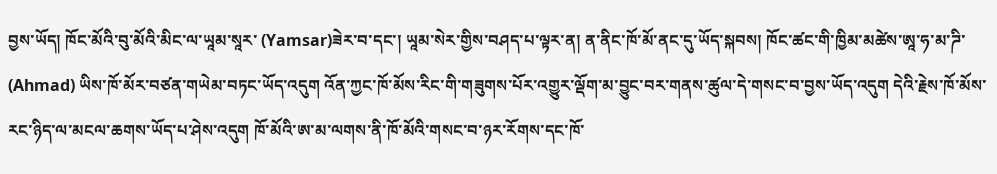བྱས་ཡོད། ཁོང་མོའི་བུ་མོའི་མིང་ལ་ཡཱམ་སཱར་ (Yamsar)ཟེར་བ་དང་། ཡཱམ་སེར་གྱིས་བཤད་པ་ལྟར་ན། ན་ནིང་ཁོ་མོ་ནང་དུ་ཡོད་སྐབས། ཁོང་ཚང་གི་ཁྱིམ་མཚེས་ཨཱ་ཧ་མ་ཌི་ (Ahmad) ཡིས་ཁོ་མོར་བཙན་གཡེམ་བཏང་ཡོད་འདུག འོན་ཀྱང་ཁོ་མོས་རིང་གི་གཟུགས་པོར་འགྱུར་ལྡོག་མ་བྱུང་བར་གནས་ཚུལ་དེ་གསང་བ་བྱས་ཡོད་འདུག དེའི་རྗེས་ཁོ་མོས་རང་ཉིད་ལ་མངལ་ཆགས་ཡོད་པ་ཤེས་འདུག ཁོ་མོའི་ཨ་མ་ལགས་ནི་ཁོ་མོའི་གསང་བ་ཉར་རོགས་དང་ཁོ་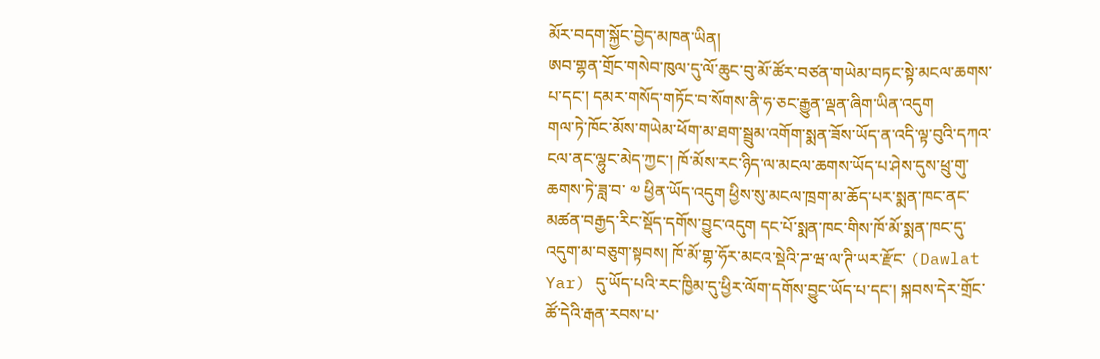མོར་བདག་སྐྱོང་བྱེད་མཁན་ཡིན།
ཨབ་གྷན་གྲོང་གསེབ་ཁུལ་དུ་ལོ་ཆུང་བུ་མོ་ཚོར་བཙན་གཡེམ་བཏང་སྟེ་མངལ་ཆགས་པ་དང་། དམར་གསོད་གཏོང་བ་སོགས་ནི་ཧ་ཅང་རྒྱུན་ལྡན་ཞིག་ཡིན་འདུག
གལ་ཏེ་ཁོང་མོས་གཡེམ་ཕོག་མ་ཐག་སྦྲུམ་འགོག་སྨན་ཟོས་ཡོད་ན་འདི་ལྟ་བུའི་དཀའ་ངལ་ནང་ལྷུང་མེད་ཀྱང་། ཁོ་མོས་རང་ཉིད་ལ་མངལ་ཆགས་ཡོད་པ་ཤེས་དུས་ཕྲུ་གུ་ཆགས་ཏེ་ཟླ་བ་ ༧ ཕྱིན་ཡོད་འདུག ཕྱིས་སུ་མངལ་ཁྲག་མ་ཆོད་པར་སྨན་ཁང་ནང་མཚན་བརྒྱད་རིང་སྡོད་དགོས་བྱུང་འདུག དང་པོ་སྨན་ཁང་གིས་ཁོ་མོ་སྨན་ཁང་དུ་འདུག་མ་བཅུག་སྟབས། ཁོ་མོ་གྷ་ཧོར་མངའ་སྡེའི་ཌ་ཝ་ལ་ཊི་ཡར་རྫོང་ (Dawlat Yar) དུ་ཡོད་པའི་རང་ཁྱིམ་དུ་ཕྱིར་ལོག་དགོས་བྱུང་ཡོད་པ་དང་། སྐབས་དེར་གྲོང་ཚོ་དེའི་རྒན་རབས་པ་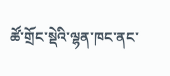ཚོ་གྲོང་སྡེའི་ལྷན་ཁང་ནང་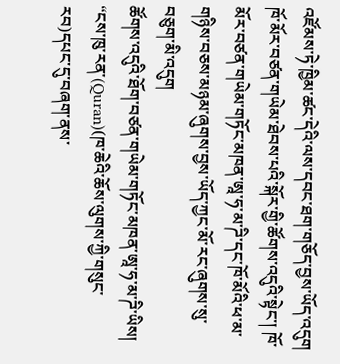འཛོམས་ཏེ་ཁྱིམ་ཚང་དེའི་ལས་དབང་ཐག་གཅོད་བྱས་ཡོད་འདུག ཁོ་མོར་བཙན་གཡེམ་ཐེབས་པའི་སྐོར་གྱི་ཚོགས་འདུའི་སྟེང་། ཁོ་མོར་བཙན་གཡེམ་གཏོང་མཁན་ཨཱ་ཧ་མ་ཌི་དང་ཁོ་མོའི་ཕ་མ་གཉིས་བཅས་མཉམ་ཞུགས་བྱས་ཡོད་ཀྱང་མོ་རང་ཞུགས་སུ་བཅུག་མི་འདུག
ཚོགས་འདུའི་ཐོག་བཙན་གཡེམ་གཏོང་མཁན་ཨཱ་ཧ་མ་ཌི་ཡིས། “ངས་ཁུ་རན་(Quran)(ཁ་ཆེའི་ཆོས་ལུགས་ཀྱི་གསུང་རབ)དཔང་དུ་བཞག་ནས་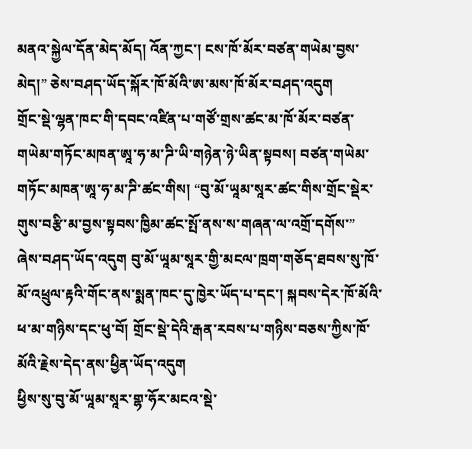མནའ་སྐྱེལ་དོན་མེད་མོད། འོན་ཀྱང་། ངས་ཁོ་མོར་བཙན་གཡེམ་བྱས་མེད།” ཅེས་བཤད་ཡོད་སྐོར་ཁོ་མོའི་ཨ་མས་ཁོ་མོར་བཤད་འདུག
གྲོང་སྡེ་ལྷན་ཁང་གི་དབང་འཛིན་པ་གཙོ་གྲས་ཚང་མ་ཁོ་མོར་བཙན་གཡེམ་གཏོང་མཁན་ཨཱ་ཧ་མ་ཌི་ཡི་གཉེན་ཉེ་ཡིན་སྟབས། བཙན་གཡེམ་གཏོང་མཁན་ཨཱ་ཧ་མ་ཌི་ཚང་གིས། “བུ་མོ་ཡཱམ་སཱར་ཚང་གིས་གྲོང་སྡེར་གུས་བརྩི་མ་བྱས་སྟབས་ཁྱིམ་ཚང་སྤོ་ནས་ས་གཞན་ལ་འགྲོ་དགོས་” ཞེས་བཤད་ཡོད་འདུག བུ་མོ་ཡཱམ་སཱར་གྱི་མངལ་ཁྲག་གཅོད་ཐབས་སུ་ཁོ་མོ་འཕྲུལ་རྟའི་གོང་ནས་སྨན་ཁང་དུ་ཁྱེར་ཡོད་པ་དང་། སྐབས་དེར་ཁོ་མོའི་ཕ་མ་གཉིས་དང་ཕུ་བོ། གྲོང་སྡེ་དེའི་རྒན་རབས་པ་གཉིས་བཅས་ཀྱིས་ཁོ་མོའི་རྗེས་དེད་ནས་ཕྱིན་ཡོད་འདུག
ཕྱིས་སུ་བུ་མོ་ཡཱམ་སཱར་གྷ་ཧོར་མངའ་སྡེ་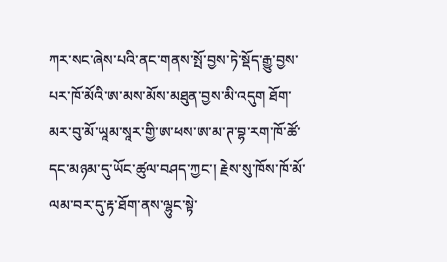ཀར་སང་ཞེས་པའི་ནང་གནས་སྤོ་བྱས་ཏེ་སྡོད་རྒྱུ་བྱས་པར་ཁོ་མོའི་ཨ་མས་མོས་མཐུན་བྱས་མི་འདུག ཐོག་མར་བུ་མོ་ཡཱམ་སཱར་གྱི་ཨ་ཕས་ཨ་མ་ཊ་བྷ་རག་ཁོ་ཚོ་དང་མཉམ་དུ་ཡོང་ཚུལ་བཤད་ཀྱང་། རྗེས་སུ་ཁོས་ཁོ་མོ་ལམ་བར་དུ་རྟ་ཐོག་ནས་ལྷུང་སྟེ་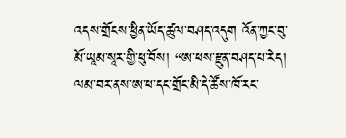འདས་གྲོངས་ཕྱིན་ཡོད་ཚུལ་བཤད་འདུག འོན་ཀྱང་བུ་མོ་ཡཱམ་སཱར་གྱི་ཕུ་བོས། “ཨ་ཕས་རྫུན་བཤད་པ་རེད། ལམ་བར་ནས་ཨ་ཕ་དང་གྲོང་མི་དེ་ཚོས་ཁོ་རང་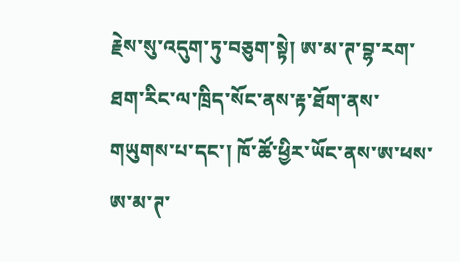རྗེས་སུ་འདུག་ཏུ་བཅུག་སྟེ། ཨ་མ་ཊ་བྷ་རག་ཐག་རིང་ལ་ཁྲིད་སོང་ནས་རྟ་ཐོག་ནས་གཡུགས་པ་དང་། ཁོ་ཚོ་ཕྱིར་ཡོང་ནས་ཨ་ཕས་ཨ་མ་ཊ་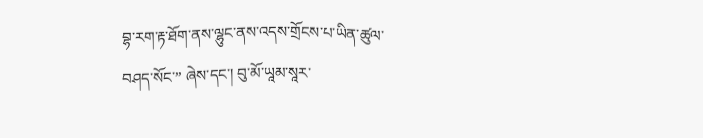བྷ་རག་རྟ་ཐོག་ནས་ལྷུང་ནས་འདས་གྲོངས་པ་ཡིན་ཚུལ་བཤད་སོང་” ཞེས་དང་། བུ་མོ་ཡཱམ་སཱར་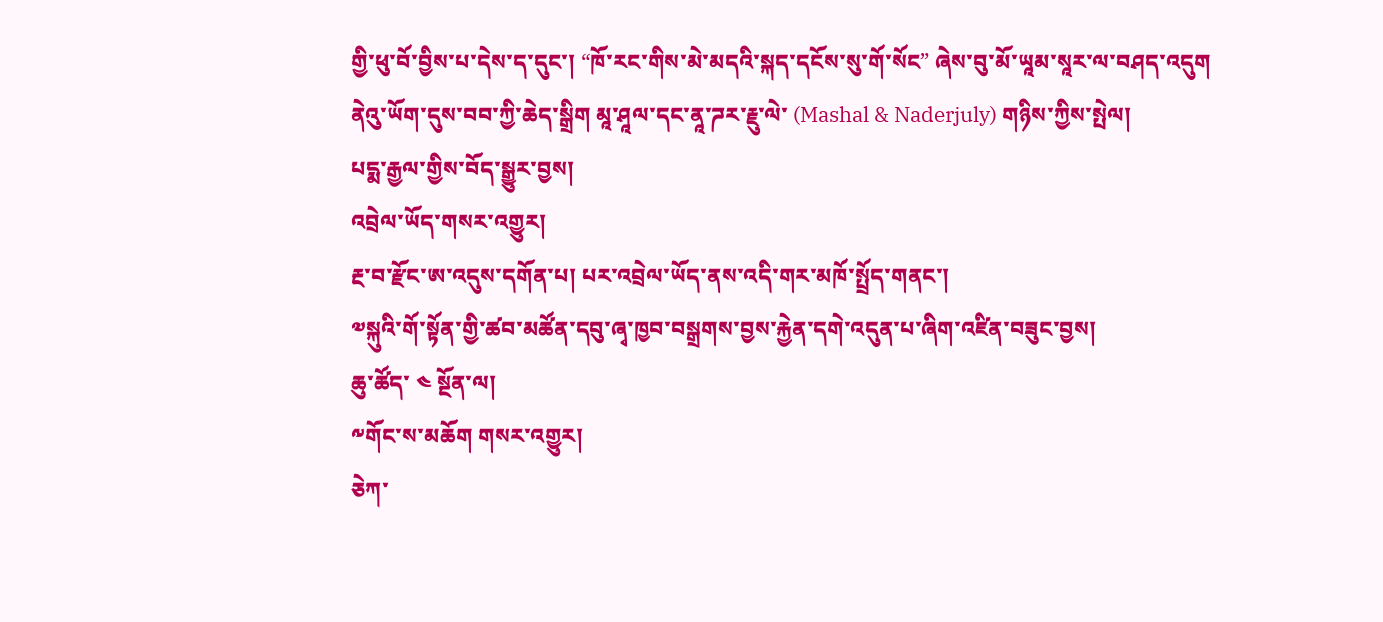གྱི་ཕུ་བོ་བྱིས་པ་དེས་ད་དུང་། “ཁོ་རང་གིས་མེ་མདའི་སྐད་དངོས་སུ་གོ་སོང” ཞེས་བུ་མོ་ཡཱམ་སཱར་ལ་བཤད་འདུག
ནེའུ་ཡོག་དུས་བབ་ཀྱི་ཆེད་སྒྲིག མཱ་ཤཱལ་དང་ནཱ་ཌར་རྗུ་ལེ་ (Mashal & Naderjuly) གཉིས་ཀྱིས་སྤེལ།
པདྨ་རྒྱལ་གྱིས་བོད་སྒྱུར་བྱས།
འབྲེལ་ཡོད་གསར་འགྱུར།
རྔ་བ་རྫོང་ཨ་འདུས་དགོན་པ། པར་འབྲེལ་ཡོད་ནས་འདི་གར་མཁོ་སྤྲོད་གནང་།
༧སྐུའི་གོ་སྟོན་གྱི་ཚབ་མཚོན་དབུ་ཞྭ་ཁྱབ་བསྒྲགས་བྱས་རྐྱེན་དགེ་འདུན་པ་ཞིག་འཛིན་བཟུང་བྱས།
ཆུ་ཚོད་ ༤ སྔོན་ལ།
༸གོང་ས་མཆོག གསར་འགྱུར།
ཅེཀ་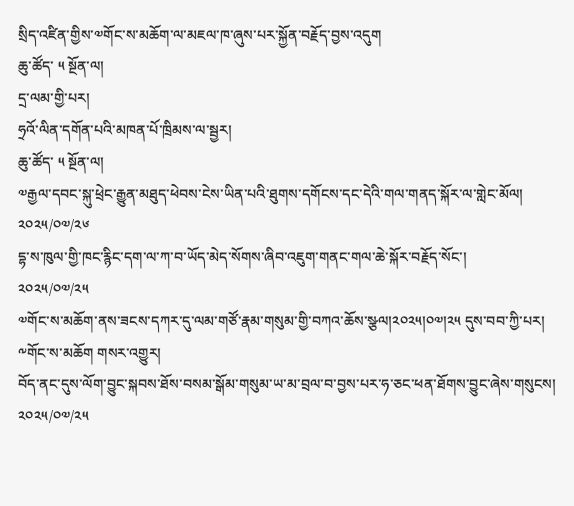སྲིད་འཛིན་གྱིས་༧གོང་ས་མཆོག་ལ་མཇལ་ཁ་ཞུས་པར་སྐྱོན་བརྗོད་བྱས་འདུག
ཆུ་ཚོད་ ༥ སྔོན་ལ།
དྲ་ལམ་གྱི་པར།
ཧྲའོ་ལིན་དགོན་པའི་མཁན་པོ་ཁྲིམས་ལ་སྦྱར།
ཆུ་ཚོད་ ༥ སྔོན་ལ།
༧རྒྱལ་དབང་སྐུ་ཕྲེང་རྒྱུན་མཐུད་ཕེབས་ངེས་ཡིན་པའི་ཐུགས་དགོངས་དང་དེའི་གལ་གནད་སྐོར་ལ་གླེང་མོལ།
༢༠༢༥/༠༧/༢༦
དྷ་ས་ཁུལ་གྱི་ཁང་རྙིང་དག་ལ་ཀ་བ་ཡོད་མེད་སོགས་ཞིབ་འཇུག་གནང་གལ་ཆེ་སྐོར་བརྗོད་སོང་།
༢༠༢༥/༠༧/༢༥
༧གོང་ས་མཆོག་ནས་ཟངས་དཀར་དུ་ལམ་གཙོ་རྣམ་གསུམ་གྱི་བཀའ་ཆོས་སྩལ།༢༠༢༥།༠༧།༢༥ དུས་བབ་ཀྱི་པར།
༸གོང་ས་མཆོག གསར་འགྱུར།
བོད་ནང་དུས་ལོག་བྱུང་སྐབས་ཐོས་བསམ་སྒོམ་གསུམ་ཡ་མ་བྲལ་བ་བྱས་པར་ཧ་ཅང་ཕན་ཐོགས་བྱུང་ཞེས་གསུངས།
༢༠༢༥/༠༧/༢༥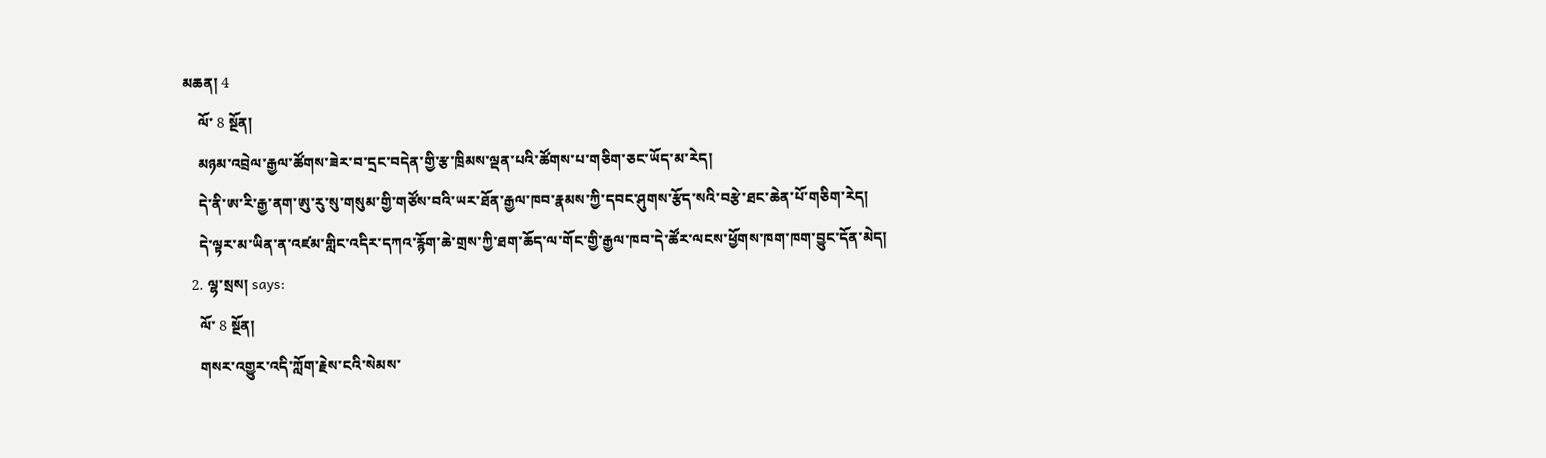མཆན། 4
    ལོ་ 8 སྔོན།
    མཉམ་འབྲེལ་རྒྱལ་ཚོགས་ཟེར་བ་དྲང་བདེན་གྱི་རྩ་ཁྲིམས་ལྡན་པའི་ཚོགས་པ་གཅིག་ཅང་ཡོད་མ་རེད།
    དེ་ནི་ཨ་རི་རྒྱ་ནག་ཨུ་རུ་སུ་གསུམ་གྱི་གཙོས་བའི་ཡར་ཐོན་རྒྱལ་ཁབ་རྣམས་ཀྱི་དབང་ཤུགས་རྩོད་སའི་བརྩེ་ཐང་ཆེན་པོ་གཅིག་རེད།
    དེ་ལྟར་མ་ཡིན་ན་འཛམ་གླིང་འདིར་དཀའ་རྙོག་ཆེ་གྲས་ཀྱི་ཐག་ཆོད་ལ་གོང་གྱི་རྒྱལ་ཁབ་དེ་ཚོར་ལངས་ཕྱོགས་ཁག་ཁག་བྱུང་དོན་མེད།
  2. ལྷ་སྲས། says:
    ལོ་ 8 སྔོན།
    གསར་འགྱུར་འདི་ཀློག་རྗེས་ངའི་སེམས་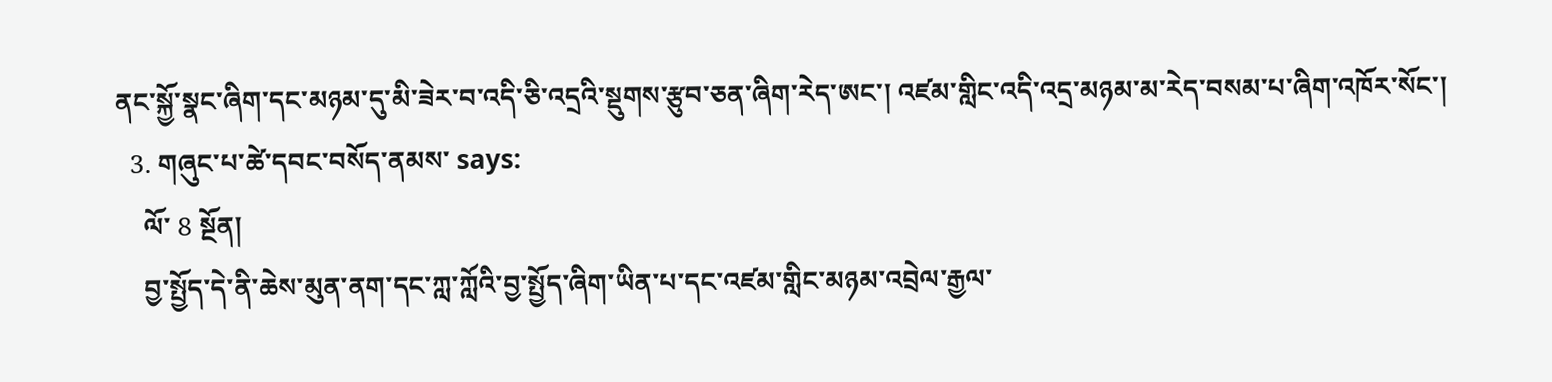ནང་སྐྱོ་སྣང་ཞིག་དང་མཉམ་དུ་མི་ཟེར་བ་འདི་ཅི་འདྲའི་སྡུགས་རྩུབ་ཅན་ཞིག་རེད་ཨང་། འཛམ་གླིང་འདི་འདྲ་མཉམ་མ་རེད་བསམ་པ་ཞིག་འཁོར་སོང་།
  3. གཞུང་པ་ཚེ་དབང་བསོད་ནམས་ says:
    ལོ་ 8 སྔོན།
    བྱ་སྤྱོད་དེ་ནི་ཆེས་མུན་ནག་དང་ཀླ་ཀློའི་བྱ་སྤྱོད་ཞིག་ཡིན་པ་དང་འཛམ་གླིང་མཉམ་འབྲེལ་རྒྱལ་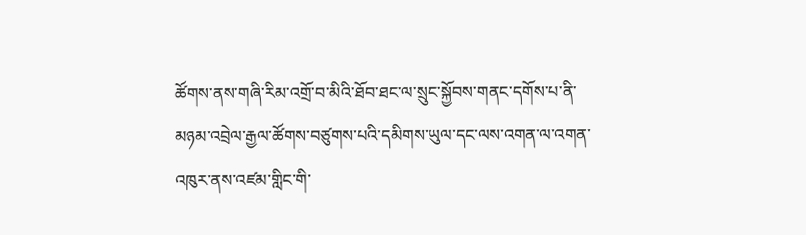ཚོགས་ནས་གཞི་རིམ་འགྲོ་བ་མིའི་ཐོབ་ཐང་ལ་སྲུང་སྐྱོབས་གནང་དགོས་པ་ནི་མཉམ་འབྲེལ་རྒྱལ་ཚོགས་བཙུགས་པའི་དམིགས་ཡུལ་དང་ལས་འགན་ལ་འགན་འཁུར་ནས་འཛམ་གླིང་གི་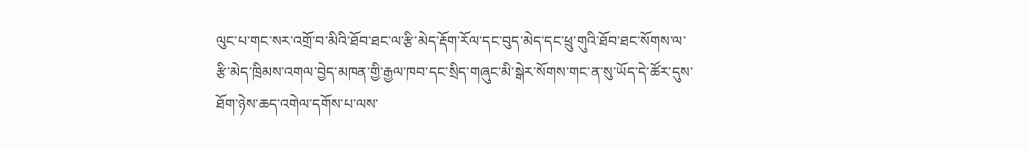ལུང་པ་གང་སར་འགྲོ་བ་མིའི་ཐོབ་ཐང་ལ་རྩི་མེད་རྡོག་རོལ་དང་བུད་མེད་དང་ཕྲུ་གུའི་ཐོབ་ཐང་སོགས་ལ་རྩི་མེད་ཁྲིམས་འགལ་བྱེད་མཁན་གྱི་རྒྱལ་ཁབ་དང་སྲིད་གཞུང་མི་སྒེར་སོགས་གང་ན་སུ་ཡོད་དེ་ཚོར་དུས་ཐོག་ཉེས་ཆད་འགེལ་དགོས་པ་ལས་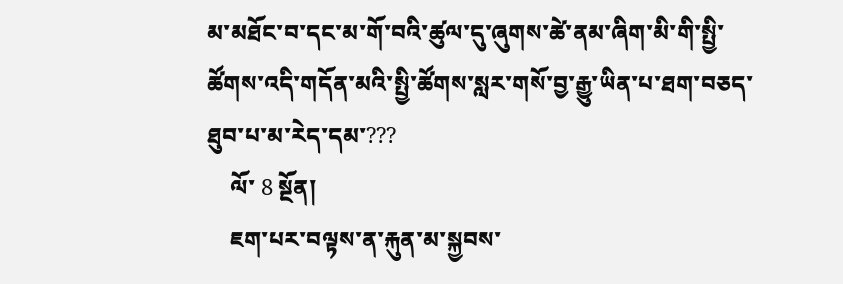མ་མཐོང་བ་དང་མ་གོ་བའི་ཚུལ་དུ་ཞུགས་ཚེ་ནམ་ཞིག་མི་གི་སྤྱི་ཚོགས་འདི་གདོན་མའི་སྤྱི་ཚོགས་སླར་གསོ་བྱ་རྒྱུ་ཡིན་པ་ཐག་བཅད་ཐུབ་པ་མ་རེད་དམ་???
    ལོ་ 8 སྔོན།
    ཇག་པར་བལྟས་ན་རྐུན་མ་སྐྱབས་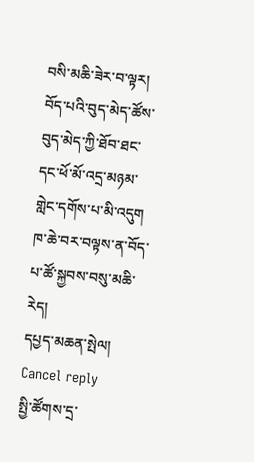བསི་མཆི་ཟེར་བ་ལྟར། བོད་པའི་བུད་མེད་ཚོས་བུད་མེད་ཀྱི་ཐོབ་ཐང་དང་ཕོ་མོ་འདྲ་མཉམ་གླེང་དགོས་པ་མི་འདུག ཁ་ཆེ་བར་བལྟས་ན་བོད་པ་ཚོ་སྐྱབས་བསུ་མཆི་རེད།
དཔྱད་མཆན་སྤེལ། Cancel reply
སྤྱི་ཚོགས་དྲ་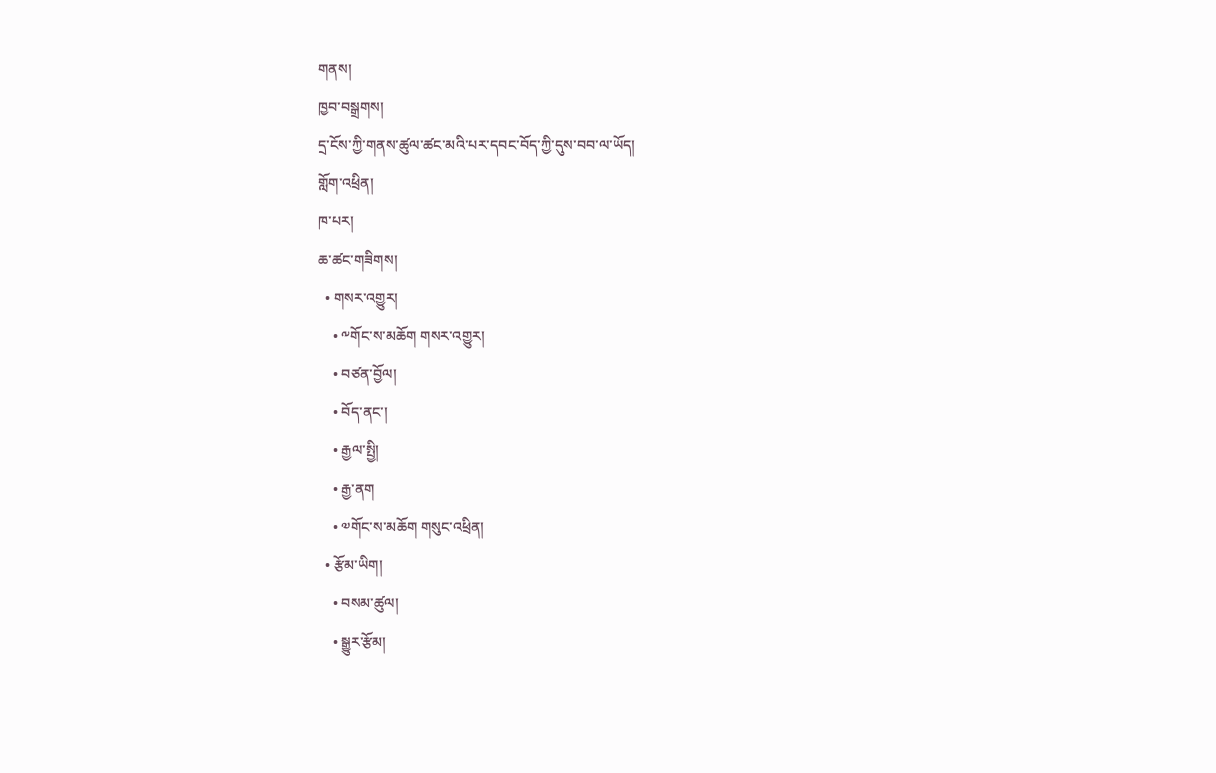གནས།
ཁྱབ་བསྒྲགས།
དྲ་ངོས་ཀྱི་གནས་ཚུལ་ཚང་མའི་པར་དབང་བོད་ཀྱི་དུས་བབ་ལ་ཡོད།
གློག་འཕྲིན།
ཁ་པར།
ཆ་ཚང་གཟིགས།
  • གསར་འགྱུར།
    • ༸གོང་ས་མཆོག གསར་འགྱུར།
    • བཙན་བྱོལ།
    • བོད་ནང་།
    • རྒྱལ་སྤྱི།
    • རྒྱ་ནག
    • ༧གོང་ས་མཆོག གསུང་འཕྲིན།
  • རྩོམ་ཡིག།
    • བསམ་ཚུལ།
    • སྒྱུར་རྩོམ།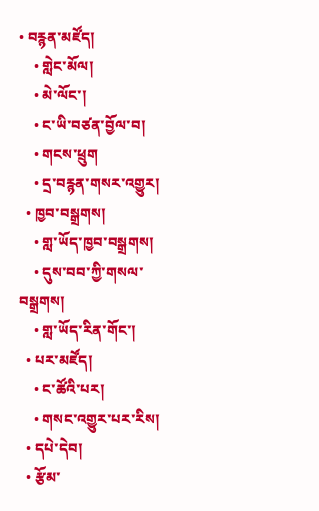• བརྙན་མཛོད།
    • གླེང་མོལ།
    • མེ་ལོང་།
    • ང་ཡི་བཙན་བྱོལ་བ།
    • གངས་ཕྲུག
    • དྲ་བརྙན་གསར་འགྱུར།
  • ཁྱབ་བསྒྲགས།
    • གླ་ཡོད་ཁྱབ་བསྒྲགས།
    • དུས་བབ་ཀྱི་གསལ་བསྒྲགས།
    • གླ་ཡོད་རིན་གོང་།
  • པར་མཛོད།
    • ང་ཚོའི་པར།
    • གསང་འགྱུར་པར་རིས།
  • དཔེ་དེབ།
  • རྩོམ་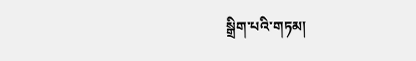སྒྲིག་པའི་གཏམ།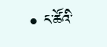• ང་ཚོའི་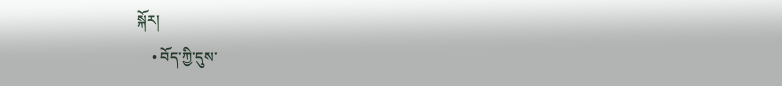སྐོར།
    • བོད་ཀྱི་དུས་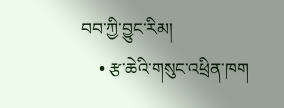བབ་ཀྱི་བྱུང་རིམ།
    • རྩ་ཆེའི་གསུང་འཕྲིན་ཁག